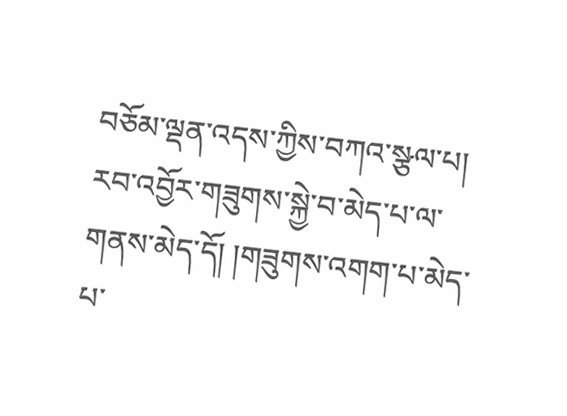བཅོམ་ལྡན་འདས་ཀྱིས་བཀའ་སྩལ་པ། རབ་འབྱོར་གཟུགས་སྐྱེ་བ་མེད་པ་ལ་གནས་མེད་དོ། །གཟུགས་འགག་པ་མེད་པ་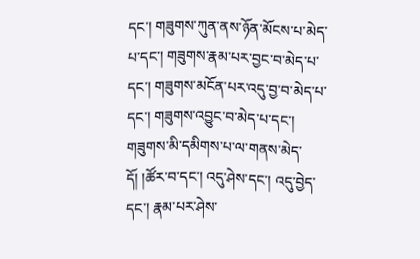དང་། གཟུགས་ཀུན་ནས་ཉོན་མོངས་པ་མེད་པ་དང་། གཟུགས་རྣམ་པར་བྱང་བ་མེད་པ་དང་། གཟུགས་མངོན་པར་འདུ་བྱ་བ་མེད་པ་དང་། གཟུགས་འབྱུང་བ་མེད་པ་དང་། གཟུགས་མི་དམིགས་པ་ལ་གནས་མེད་དོ། །ཚོར་བ་དང་། འདུ་ཤེས་དང་། འདུ་བྱེད་དང་། རྣམ་པར་ཤེས་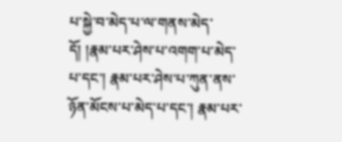པ་སྐྱེ་བ་མེད་པ་ལ་གནས་མེད་དོ། །རྣམ་པར་ཤེས་པ་འགག་པ་མེད་པ་དང་། རྣམ་པར་ཤེས་པ་ཀུན་ནས་ཉོན་མོངས་པ་མེད་པ་དང་། རྣམ་པར་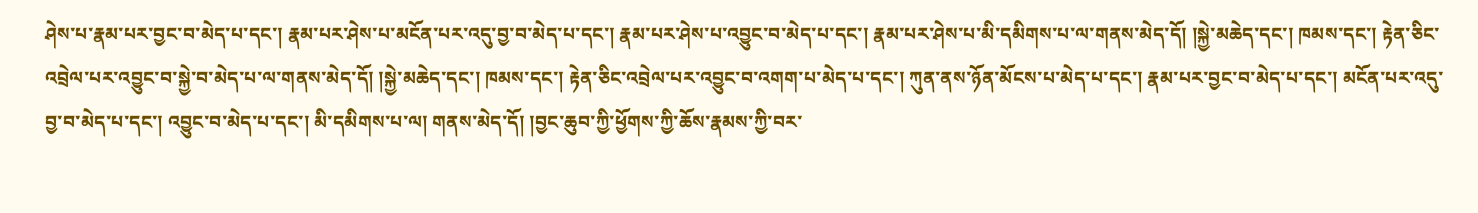ཤེས་པ་རྣམ་པར་བྱང་བ་མེད་པ་དང་། རྣམ་པར་ཤེས་པ་མངོན་པར་འདུ་བྱ་བ་མེད་པ་དང་། རྣམ་པར་ཤེས་པ་འབྱུང་བ་མེད་པ་དང་། རྣམ་པར་ཤེས་པ་མི་དམིགས་པ་ལ་གནས་མེད་དོ། །སྐྱེ་མཆེད་དང་། ཁམས་དང་། རྟེན་ཅིང་འབྲེལ་པར་འབྱུང་བ་སྐྱེ་བ་མེད་པ་ལ་གནས་མེད་དོ། །སྐྱེ་མཆེད་དང་། ཁམས་དང་། རྟེན་ཅིང་འབྲེལ་པར་འབྱུང་བ་འགག་པ་མེད་པ་དང་། ཀུན་ནས་ཉོན་མོངས་པ་མེད་པ་དང་། རྣམ་པར་བྱང་བ་མེད་པ་དང་། མངོན་པར་འདུ་བྱ་བ་མེད་པ་དང་། འབྱུང་བ་མེད་པ་དང་། མི་དམིགས་པ་ལ། གནས་མེད་དོ། །བྱང་ཆུབ་ཀྱི་ཕྱོགས་ཀྱི་ཆོས་རྣམས་ཀྱི་བར་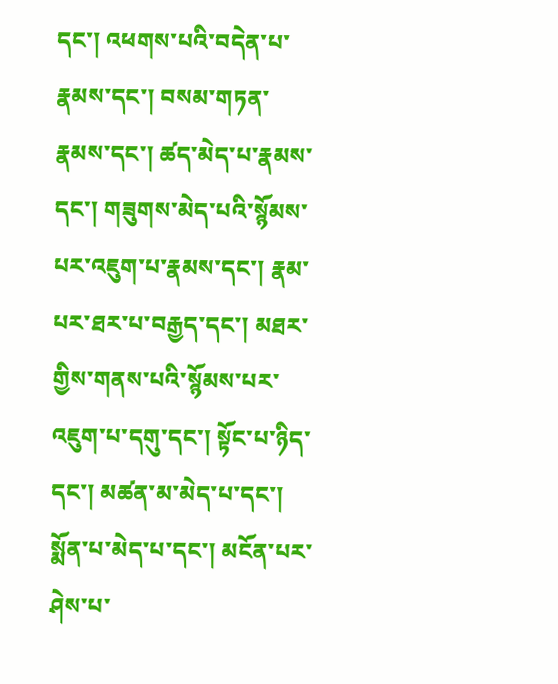དང་། འཕགས་པའི་བདེན་པ་རྣམས་དང་། བསམ་གཏན་རྣམས་དང་། ཚད་མེད་པ་རྣམས་དང་། གཟུགས་མེད་པའི་སྙོམས་པར་འཇུག་པ་རྣམས་དང་། རྣམ་པར་ཐར་པ་བརྒྱད་དང་། མཐར་གྱིས་གནས་པའི་སྙོམས་པར་འཇུག་པ་དགུ་དང་། སྟོང་པ་ཉིད་དང་། མཚན་མ་མེད་པ་དང་། སྨོན་པ་མེད་པ་དང་། མངོན་པར་ཤེས་པ་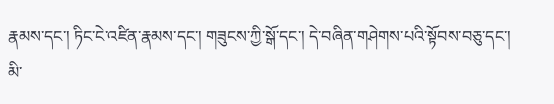རྣམས་དང་། ཏིང་ངེ་འཛིན་རྣམས་དང་། གཟུངས་ཀྱི་སྒོ་དང་། དེ་བཞིན་གཤེགས་པའི་སྟོབས་བཅུ་དང་། མི་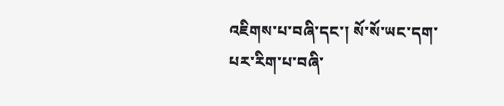འཇིགས་པ་བཞི་དང་། སོ་སོ་ཡང་དག་པར་རིག་པ་བཞི་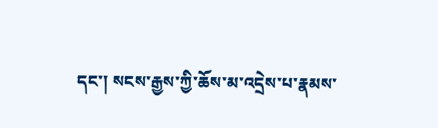དང་། སངས་རྒྱས་ཀྱི་ཆོས་མ་འདྲེས་པ་རྣམས་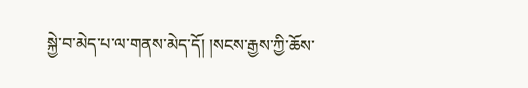སྐྱེ་བ་མེད་པ་ལ་གནས་མེད་དོ། །སངས་རྒྱས་ཀྱི་ཆོས་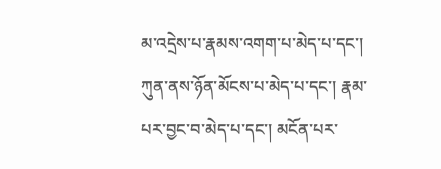མ་འདྲེས་པ་རྣམས་འགག་པ་མེད་པ་དང་། ཀུན་ནས་ཉོན་མོངས་པ་མེད་པ་དང་། རྣམ་པར་བྱང་བ་མེད་པ་དང་། མངོན་པར་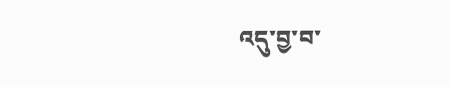འདུ་བྱ་བ་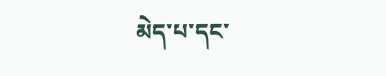མེད་པ་དང་